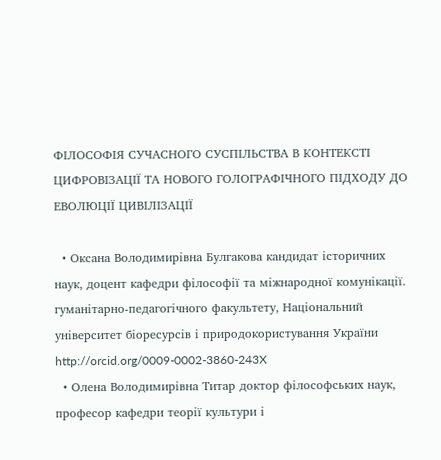ФІЛОСОФІЯ СУЧАСНОГО СУСПІЛЬСТВА В КОНТЕКСТІ ЦИФРОВІЗАЦІЇ ТА НОВОГО ГОЛОГРАФІЧНОГО ПІДХОДУ ДО ЕВОЛЮЦІЇ ЦИВІЛІЗАЦІЇ

  • Оксана Володимирівна Булгакова кандидат історичних наук, доцент кафедри філософії та міжнародної комунікації. гуманітарно-педагогічного факультету, Національний університет біоресурсів і природокористування України http://orcid.org/0009-0002-3860-243X
  • Олена Володимирівна Титар доктор філософських наук, професор кафедри теорії культури і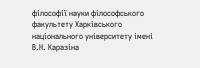філософії науки філософського факультету Харківського національного університету імені В.Н. Каразіна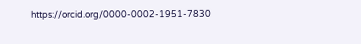https://orcid.org/0000-0002-1951-7830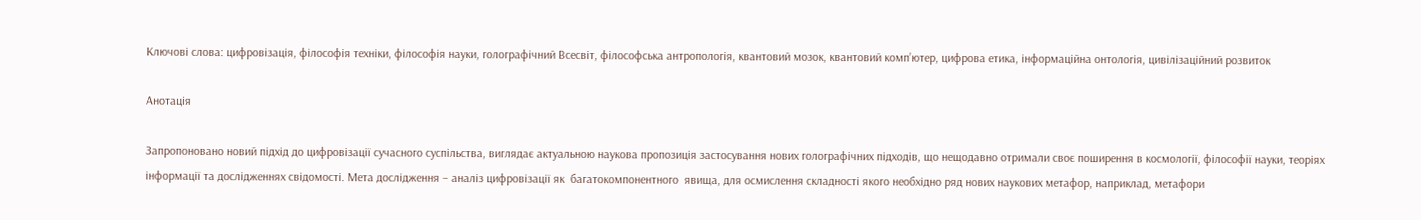Ключові слова: цифровізація, філософія техніки, філософія науки, голографічний Всесвіт, філософська антропологія, квантовий мозок, квантовий комп’ютер, цифрова етика, інформаційна онтологія, цивілізаційний розвиток

Анотація

Запропоновано новий підхід до цифровізації сучасного суспільства, виглядає актуальною наукова пропозиція застосування нових голографічних підходів, що нещодавно отримали своє поширення в космології, філософії науки, теоріях інформації та дослідженнях свідомості. Мета дослідження – аналіз цифровізації як  багатокомпонентного  явища, для осмислення складності якого необхідно ряд нових наукових метафор, наприклад, метафори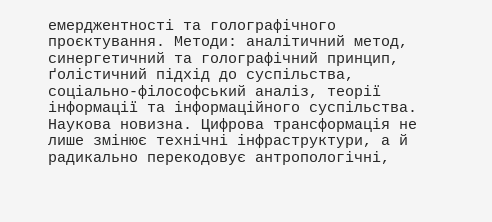емерджентності та голографічного проєктування. Методи: аналітичний метод, синергетичний та голографічний принцип, ґолістичний підхід до суспільства, соціально-філософський аналіз, теорії інформації та інформаційного суспільства. Наукова новизна. Цифрова трансформація не лише змінює технічні інфраструктури, а й радикально перекодовує антропологічні,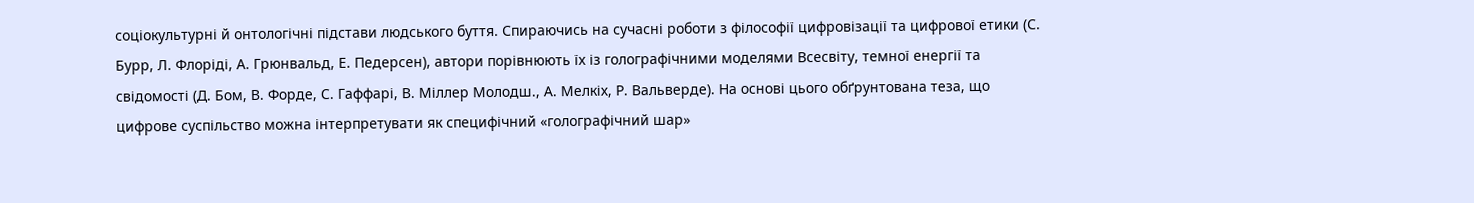соціокультурні й онтологічні підстави людського буття. Спираючись на сучасні роботи з філософії цифровізації та цифрової етики (С. Бурр, Л. Флоріді, А. Грюнвальд, Е. Педерсен), автори порівнюють їх із голографічними моделями Всесвіту, темної енергії та свідомості (Д. Бом, В. Форде, С. Гаффарі, В. Міллер Молодш., А. Мелкіх, Р. Вальверде). На основі цього обґрунтована теза, що цифрове суспільство можна інтерпретувати як специфічний «голографічний шар»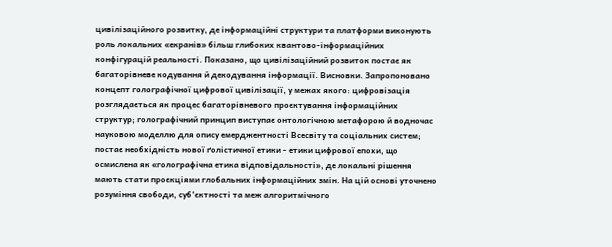цивілізаційного розвитку, де інформаційні структури та платформи виконують роль локальних «екранів» більш глибоких квантово-інформаційних конфігурацій реальності. Показано, що цивілізаційний розвиток постає як багаторівневе кодування й декодування інформації. Висновки. Запропоновано концепт голографічної цифрової цивілізації, у межах якого: цифровізація розглядається як процес багаторівневого проєктування інформаційних структур; голографічний принцип виступає онтологічною метафорою й водночас науковою моделлю для опису емерджентності Всесвіту та соціальних систем; постає необхідність нової ґолістичної етики - етики цифрової епохи, що осмислена як «голографічна етика відповідальності», де локальні рішення мають стати проєкціями глобальних інформаційних змін. На цій основі уточнено розуміння свободи, суб’єктності та меж алгоритмічного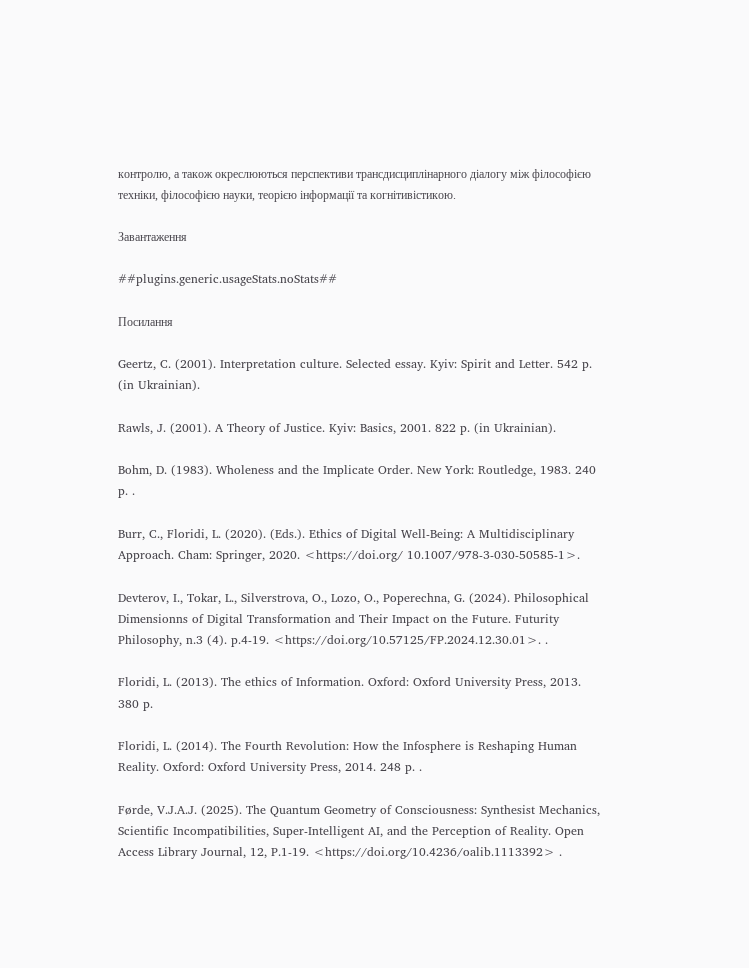контролю, а також окреслюються перспективи трансдисциплінарного діалогу між філософією техніки, філософією науки, теорією інформації та когнітивістикою.

Завантаження

##plugins.generic.usageStats.noStats##

Посилання

Geertz, C. (2001). Interpretation culture. Selected essay. Kyiv: Spirit and Letter. 542 p. (in Ukrainian).

Rawls, J. (2001). A Theory of Justice. Kyiv: Basics, 2001. 822 p. (in Ukrainian).

Bohm, D. (1983). Wholeness and the Implicate Order. New York: Routledge, 1983. 240 p. .

Burr, C., Floridi, L. (2020). (Eds.). Ethics of Digital Well-Being: A Multidisciplinary Approach. Cham: Springer, 2020. <https://doi.org/ 10.1007/978-3-030-50585-1>.

Devterov, I., Tokar, L., Silverstrova, O., Lozo, O., Poperechna, G. (2024). Philosophical Dimensionns of Digital Transformation and Their Impact on the Future. Futurity Philosophy, n.3 (4). p.4-19. <https://doi.org/10.57125/FP.2024.12.30.01>. .

Floridi, L. (2013). The ethics of Information. Oxford: Oxford University Press, 2013. 380 p.

Floridi, L. (2014). The Fourth Revolution: How the Infosphere is Reshaping Human Reality. Oxford: Oxford University Press, 2014. 248 p. .

Førde, V.J.A.J. (2025). The Quantum Geometry of Consciousness: Synthesist Mechanics, Scientific Incompatibilities, Super-Intelligent AI, and the Perception of Reality. Open Access Library Journal, 12, P.1-19. <https://doi.org/10.4236/oalib.1113392> .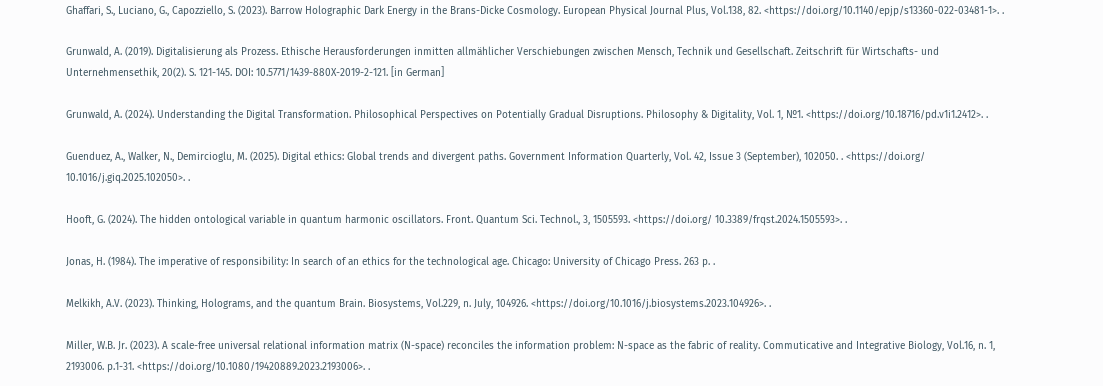Ghaffari, S., Luciano, G., Capozziello, S. (2023). Barrow Holographic Dark Energy in the Brans-Dicke Cosmology. European Physical Journal Plus, Vol.138, 82. <https://doi.org/10.1140/epjp/s13360-022-03481-1>. .

Grunwald, A. (2019). Digitalisierung als Prozess. Ethische Herausforderungen inmitten allmählicher Verschiebungen zwischen Mensch, Technik und Gesellschaft. Zeitschrift für Wirtschafts- und Unternehmensethik, 20(2). S. 121-145. DOI: 10.5771/1439-880X-2019-2-121. [in German]

Grunwald, A. (2024). Understanding the Digital Transformation. Philosophical Perspectives on Potentially Gradual Disruptions. Philosophy & Digitality, Vol. 1, №1. <https://doi.org/10.18716/pd.v1i1.2412>. .

Guenduez, A., Walker, N., Demircioglu, M. (2025). Digital ethics: Global trends and divergent paths. Government Information Quarterly, Vol. 42, Issue 3 (September), 102050. . <https://doi.org/ 10.1016/j.giq.2025.102050>. .

Hooft, G. (2024). The hidden ontological variable in quantum harmonic oscillators. Front. Quantum Sci. Technol., 3, 1505593. <https://doi.org/ 10.3389/frqst.2024.1505593>. .

Jonas, H. (1984). The imperative of responsibility: In search of an ethics for the technological age. Chicago: University of Chicago Press. 263 p. .

Melkikh, A.V. (2023). Thinking, Holograms, and the quantum Brain. Biosystems, Vol.229, n. July, 104926. <https://doi.org/10.1016/j.biosystems.2023.104926>. .

Miller, W.B. Jr. (2023). A scale-free universal relational information matrix (N-space) reconciles the information problem: N-space as the fabric of reality. Commuticative and Integrative Biology, Vol.16, n. 1, 2193006. p.1-31. <https://doi.org/10.1080/19420889.2023.2193006>. .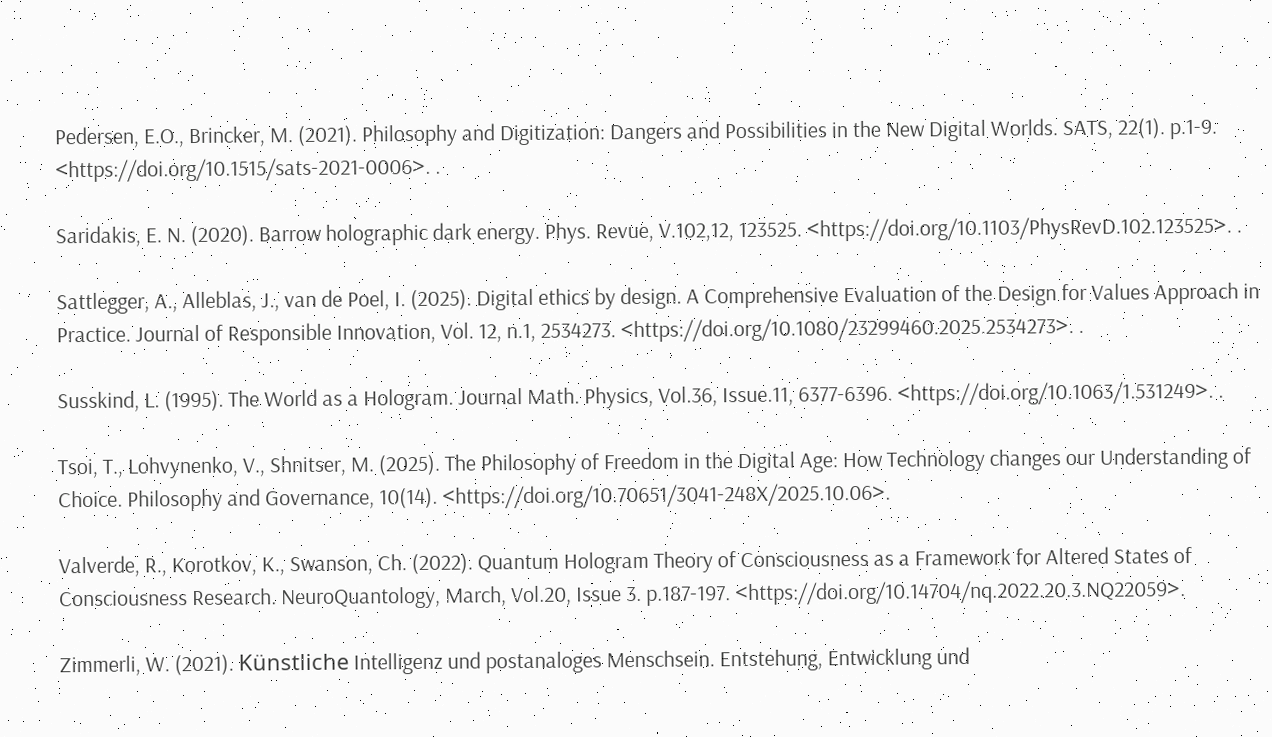Pedersen, E.O., Brincker, M. (2021). Philosophy and Digitization: Dangers and Possibilities in the New Digital Worlds. SATS, 22(1). p.1-9. <https://doi.org/10.1515/sats-2021-0006>. .

Saridakis, E. N. (2020). Barrow holographic dark energy. Phys. Revue, V.102,12, 123525. <https://doi.org/10.1103/PhysRevD.102.123525>. .

Sattlegger, A., Alleblas, J., van de Poel, I. (2025). Digital ethics by design. A Comprehensive Evaluation of the Design for Values Approach in Practice. Journal of Responsible Innovation, Vol. 12, n.1, 2534273. <https://doi.org/10.1080/23299460.2025.2534273>. .

Susskind, L. (1995). The World as a Hologram. Journal Math. Physics, Vol.36, Issue.11, 6377-6396. <https://doi.org/10.1063/1.531249>. .

Tsoi, T., Lohvynenko, V., Shnitser, M. (2025). The Philosophy of Freedom in the Digital Age: How Technology changes our Understanding of Choice. Philosophy and Governance, 10(14). <https://doi.org/10.70651/3041-248X/2025.10.06>.

Valverde, R., Korotkov, K., Swanson, Ch. (2022). Quantum Hologram Theory of Consciousness as a Framework for Altered States of Consciousness Research. NeuroQuantology, March, Vol.20, Issue 3. p.187-197. <https://doi.org/10.14704/nq.2022.20.3.NQ22059>.

Zimmerli, W. (2021). Künstliche Intelligenz und postanaloges Menschsein. Entstehung, Entwicklung und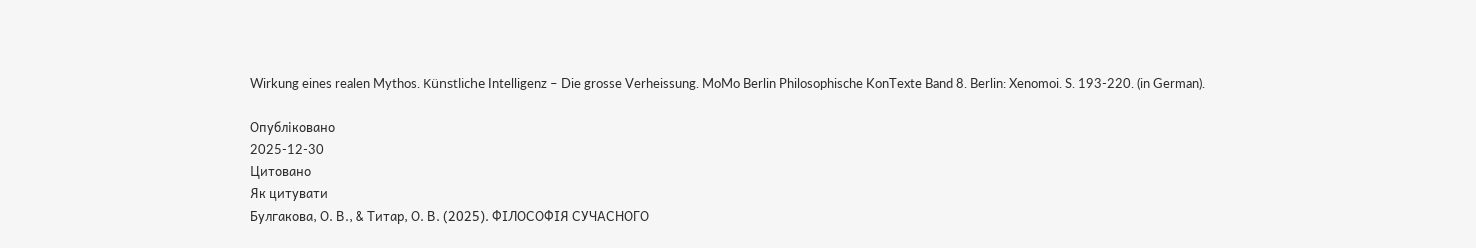Wirkung eines realen Mythos. Künstliche Intelligenz – Die grosse Verheissung. MoMo Berlin Philosophische KonTexte Band 8. Berlin: Xenomoi. S. 193-220. (in German).

Опубліковано
2025-12-30
Цитовано
Як цитувати
Булгакова, О. В., & Титар, О. В. (2025). ФІЛОСОФІЯ СУЧАСНОГО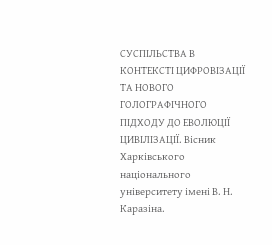СУСПІЛЬСТВА В КОНТЕКСТІ ЦИФРОВІЗАЦІЇ ТА НОВОГО ГОЛОГРАФІЧНОГО ПІДХОДУ ДО ЕВОЛЮЦІЇ ЦИВІЛІЗАЦІЇ. Вісник Харківського національного університету імені В. Н. Каразіна.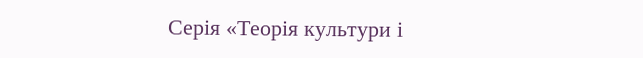Серія «Теорія культури і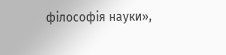філософія науки»,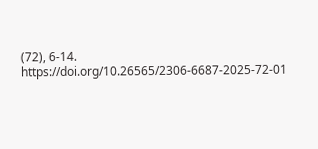(72), 6-14. https://doi.org/10.26565/2306-6687-2025-72-01